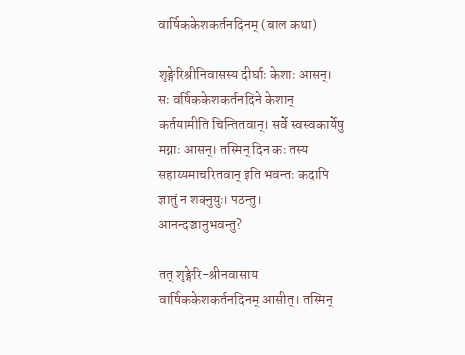वार्षिककेशकर्तनदिनम् (बाल कथा)

शृङ्गेरिश्रीनिवासस्य दीर्घाः केशाः आसन्। सः वर्षिककेशकर्तनदिने केशान् कर्तयामीति चिन्तितवान्। सर्वे स्वस्वकार्येषु मग्नाः आसन्। तस्मिन् दिन कः तस्य सहाय्यमाचरितवान् इति भवन्तः कदापि ज्ञातुं न शक्नुयुः। पठन्तु। आनन्दञ्चानुभवन्तु?

तत् शृङ्गेरि-श्रीनवासाय वार्षिककेशकर्तनदिनम् आसीत्। तस्मिन्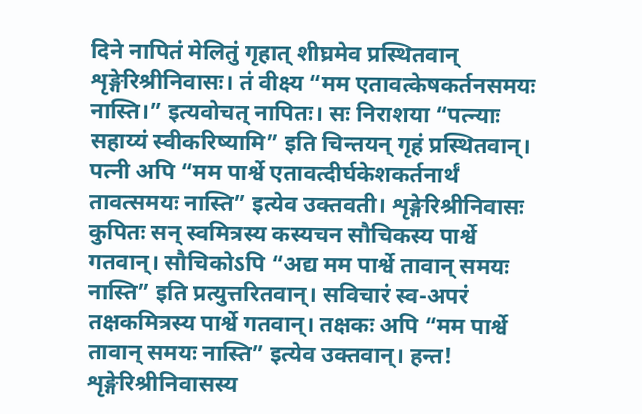दिने नापितं मेलितुं गृहात् शीघ्रमेव प्रस्थितवान् शृङ्गेरिश्रीनिवासः। तं वीक्ष्य “मम एतावत्केषकर्तनसमयः नास्ति।” इत्यवोचत् नापितः। सः निराशया “पत्न्याः सहाय्यं स्वीकरिष्यामि” इति चिन्तयन् गृहं प्रस्थितवान्। पत्नी अपि “मम पार्श्वे एतावत्दीर्घकेशकर्तनार्थं तावत्समयः नास्ति” इत्येव उक्तवती। शृङ्गेरिश्रीनिवासः कुपितः सन् स्वमित्रस्य कस्यचन सौचिकस्य पार्श्वे गतवान्। सौचिकोऽपि “अद्य मम पार्श्वे तावान् समयः नास्ति” इति प्रत्युत्तरितवान्। सविचारं स्व-अपरं तक्षकमित्रस्य पार्श्वे गतवान्। तक्षकः अपि “मम पार्श्वे तावान् समयः नास्ति” इत्येव उक्तवान्। हन्त! शृङ्गेरिश्रीनिवासस्य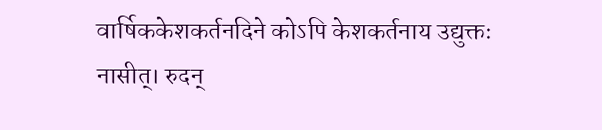वार्षिककेशकर्तनदिने कोऽपि केशकर्तनाय उद्युक्तः नासीत्। रुदन्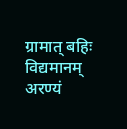ग्रामात् बहिः विद्यमानम् अरण्यं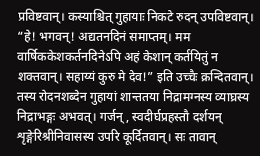प्रविष्टवान्। कस्याश्चित् गुहायाः निकटे रुदन् उपविष्टवान्। “हे! भगवन्! अद्यतनदिनं समाप्तम्। मम वार्षिककेशकर्तनदिनेऽपि अहं केशान् कर्तयितुं न शक्तवान्। सहाय्यं कुरु मे देव!” इति उच्चैः क्रन्दितवान्।
तस्य रोदनशब्देन गुहायां शान्ततया निद्रामग्नस्य व्याघ्रस्य निद्राभङ्गः अभवत्। गर्जन्, स्वदीर्घप्रहस्तौ दर्शयन् शृङ्गेरिश्रीनिवासस्य उपरि कूर्दितवान्। सः तावान्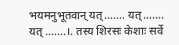भयमनुभूतवान् यत्……. यत्……. यत्…….।. तस्य शिरसः केशाः सर्वे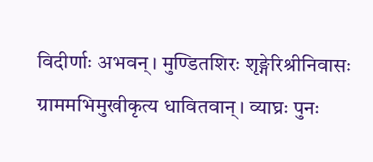विदीर्णाः अभवन्। मुण्डितशिरः शृङ्गेरिश्रीनिवासः ग्राममभिमुखीकृत्य धावितवान्। व्याघ्रः पुनः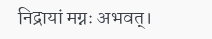निद्रायां मग्नः अभवत्।